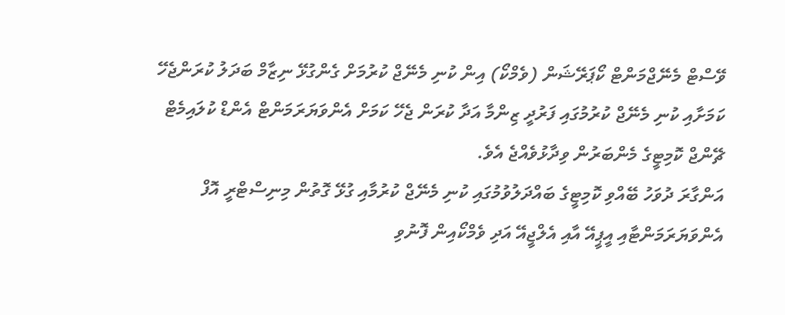ވޭސްޓް މެނޭޖްމަންޓް ކޯޕަރޭޝަން (ވެމްކޯ) އިން ކުނި މެނޭޖް ކުރުމަށް ގެންގުޅޭ ނިޒާމް ބަދަލު ކުރަންޖެހޭ ކަމަށާއި ކުނި މެނޭޖް ކުރުމުގައި ފަރުދީ ޒިންމާ އަދާ ކުރަން ޖެހޭ ކަމަށް އެންވަޔަރަމަންޓް އެންޑް ކުލައިމެޓް ޗޭންޖް ކޮމިޓީގެ މެންބަރުން ވިދާޅުވެއްޖެ އެވެ.
އަންގާރަ ދުވަހު ބޭއްވި ކޮމިޓީގެ ބައްދަލުވުމުގައި ކުނި މެނޭޖް ކުރުމާއި ގުޅޭ ގޮތުން މިނިސްޓްރީ އޮފް އެންވަޔަރަމަންޓާއި އީޕީއޭ އާއި އެލްޖީއޭ އަދި ވެމްކޯއިން ފޮނުވި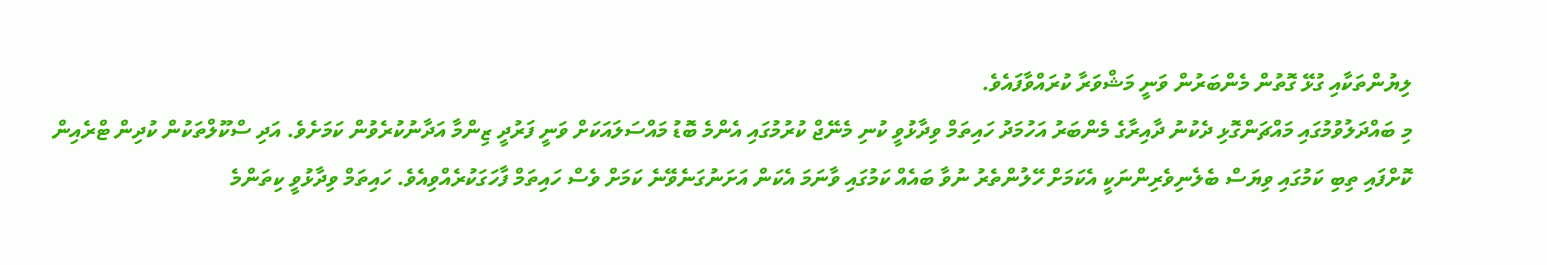ލިޔުންތަކާއި ގުޅޭ ގޮތުން މެންބަރުން ވަނީ މަޝްވަރާ ކުރައްވާފައެވެ.
މި ބައްދަލުވުމުގައި މައްޗަންގޮޅި ދެކުނު ދާއިރާގެ މެންބަރު އަހުމަދު ހައިތަމް ވިދާޅުވީ ކުނި މެނޭޖް ކުރުމުގައި އެންމެ ބޮޑު މައްސަލައަކަށް ވަނީ ފަރުދީ ޒިންމާ އަދާނުކުރެވުން ކަމަށެވެ. އަދި ސްކޫލްތަކުން ކުދިން ޓްރެއިން ކޮށްފައި ތިބި ކަމުގައި ވިޔަސް ބެލެނިވެރިންނަކީ އެކަމަށް ހޭލުންތެރު ނުވާ ބައެއް ކަމުގައި ވާނަމަ އެކަން އަށަނުގަނެވޭނެ ކަމަށް ވެސް ހައިތަމް ފާހަގަކުރެއްވިއެވެ. ހައިތަމް ވިދާޅުވީ ކިތަންމެ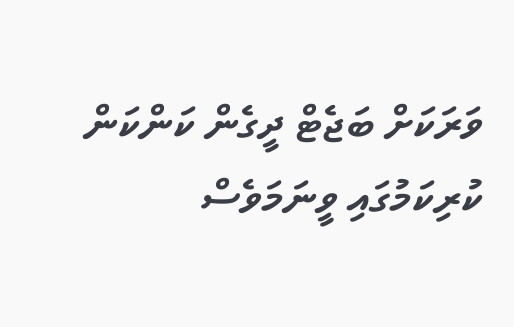ވަރަކަށް ބަޖެޓް ދީގެން ކަންކަން ކުރިކަމުގައި ވީނަމަވެސް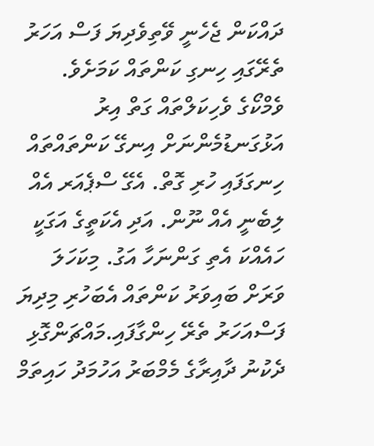ދައްކަން ޖެހެނީ ވޭތިވެދިޔަ ފަސް އަހަރު ތެރޭގައި ހިނގި ކަންތައް ކަމަށެވެ.
ވެމްކޯގެ ވެހިކަލްތައް ގަތް އިރު އަޅުގަނޑުމެންނަށް އިނގޭ ކަންތައްތައް ހިނގަފައި ހުރި ގޮތް. އެގޭ ސްޕެއަރ އެއް ލިބެނީ އެއް ނޫން. އަދި އެކަތީގެ އަގަކީ ހައެއްކަ އެތި ގަންނަހާ އަގު. މިކަހަލަ ވަރަށް ބައިވަރު ކަންތައް އެބަހުރި މިދިޔަ ފަސްއަހަރު ތެރޭ ހިންގާފައި.މައްޗަންގޮޅި ދެކުނު ދާއިރާގެ މެމްބަރު އަހުމަދު ހައިތަމް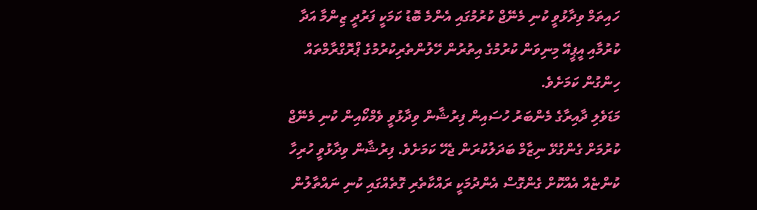ހައިތަމް ވިދާޅުވީ ކުނި މެނޭޖް ކުރުމުގައި އެންމެ ބޮޑު ކަމަކީ ފަރުދީ ޒިންމާ އަދާ ކުރުމާއި އީޕީއޭ މިނިވަން ކުރުމުގެ އިތުރުން ހޭލުންތެރިކުރުމުގެ ޕްރޮގްރާމްތައް ހިންގުން ކަމަށެވެ.
މަޑަވެލި ދާއިރާގެ މެންބަރު ހުސައިން ފިރުޝާން ވިދާޅުވީ ވެމްކޯއިން ކުނި މެނޭޖް ކުރުމަށް ގެންގުޅޭ ނިޒާމް ބަދަލުކުރަން ޖެހޭ ކަމަށެވެ. ފިރުޝާން ވިދާޅުވީ ހުރިހާ ކުންޏެއް އެއްކޮށް ގެންގޮސް އެންދުމަކީ ރައްކާތެރި ގޮތެއްގައި ކުނި ނައްތާލުން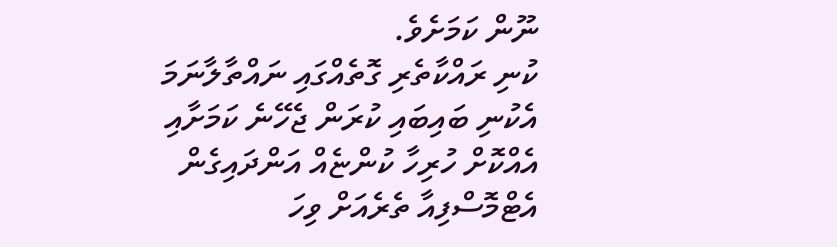ނޫން ކަމަށެވެ.
ކުނި ރައްކާތެރި ގޮތެއްގައި ނައްތާލާނަމަ އެކުނި ބައިބައި ކުރަން ޖެހޭނެ ކަމަށާއި އެއްކޮށް ހުރިހާ ކުންޏެއް އަންދައިގެން އެޓްމޮސްފިއާ ތެރެއަށް ވިހަ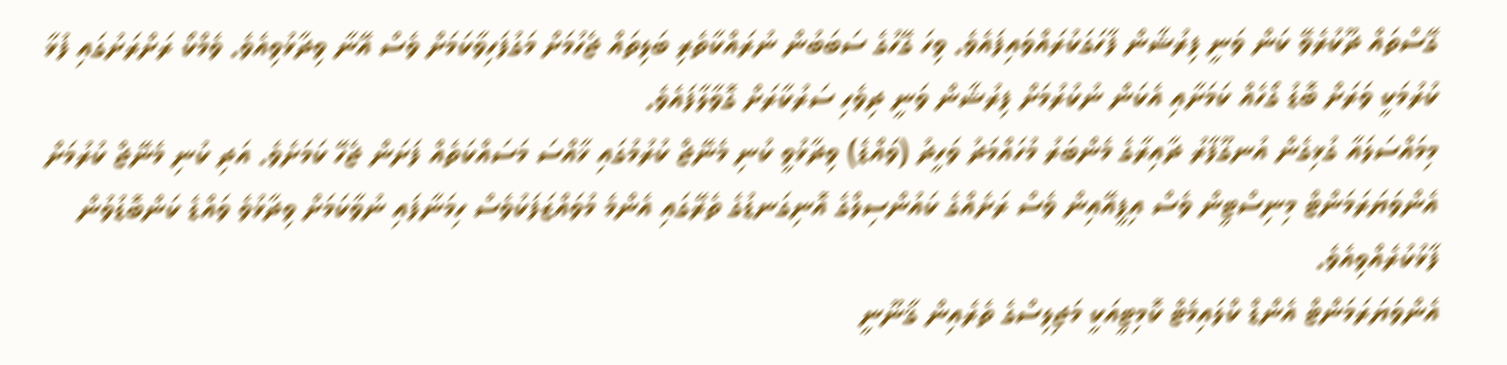ގޭސްތައް ދޫކުރެވޭ ކަން ވަނީ ފިރުޝާން ފާހަގަކުރައްވައިފައެވެ. ވިހަ ގޭހުގެ ސަބަބުން ނުރައްކާތެރި ބަލިތައް ޖެހުމަށް މަގުފަހިވާކަމަށް ވެސް އޭނާ ވިދާޅުވިއެވެ. ވެމްކޯ ރަށްރަށުގައި ފުޅާ ކުރުމަކީ ވަރަށް ބޮޑު ގޯހެއް ކަމަށާއި އެކަން ނުކުރުމަށް ފިރުޝާން ވަނީ ދިވެހި ސަރުކާރަށް ގޮވާލާފައެވެ.
މިމައްސަލައާ ގުޅިގެން އުނގޫފާރު ދާއިރާގެ މެންބަރު މުހައްމަދު ވަހީދު (ވައްޑެ) ވިދާޅުވީ ކުނި މެނޭޖް ކުރުމުގައި ޚާއްސަ މަސައްކަތެއް ފަށަން ޖެހޭ ކަމަށެވެ. އަދި ކުނި މެނޭޖް ކުރުމަށް އެންވަޔަރަމަންޓް މިނިސްޓީން ވެސް އިޕީއޭއިން ވެސް ރަށެއްގެ ކައުންސިލްގެ އޮނިގަނޑުގެ ތެރޭގައި އެންމެ މުވައްޒަފަކުވެސް ހިމަނާފައި ނުވާކަމަށް ވިދާޅުވެ ވައްޑެ ކަންބޮޑުވުން ފާޅުކުރެއްވިއެވެ.
އެންވަޔަރަމަންޓް އެންޑް ކްލައިމެޓް ކޮމިޓީއަކީ މަޖިލިސްގެ ތެރެއިން ޤާނޫނީ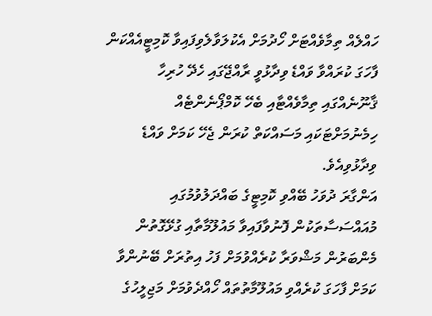ހައްލެއް ތިމާވެއްޓަށް ހޯދުމަށް އެކުލަވާލެވިފައިވާ ކޮމިޓީއެއްކަން ފާހަގަ ކުރައްވާ ވައްޑެ ވިދާޅުވީ ރާއްޖޭގައި ހެދޭ ހުރިހާ ޤާނޫނެއްގައި ތިމާވެއްޓާއި ބެހޭ ކޮމްޕޯނެންޓެއް ހިމެނުމަށްޓަކައި މަސައްކަތް ކުރަން ޖެހޭ ކަމަށް ވައްޑެ ވިދާޅުވިއެވެ.
އަންގާރަ ދުވަހު ބޭއްވި ކޮމިޓީގެ ބައްދަލުވުމުގައި މުއައްސަސާތަކުން ފޮނުވާފައިވާ މައުލޫމާތާއި ގުޅޭގޮތުން މެންބަރުން މަޝްވަރާ ކުރެއްވުމަށް ފަހު އިތުރަށް ބޭނުންވާ ކަމަށް ފާހަގަ ކުރެއްވި މައުލޫމާތުތައް ހޯއްދެވުމަށް މަޖިލީހުގެ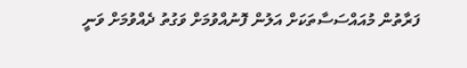ފަރާތުން މުއައްސަސާތަކަށް އަލުން ފޮނުއްވުމަށް ވަގުތު ދެއްވުމަށް ވަނީ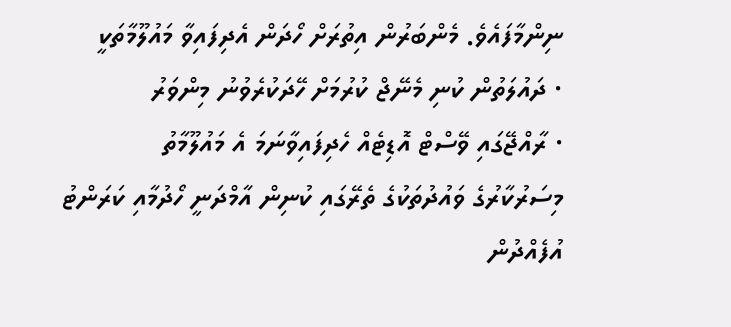ނިންމާފައެވެ. މެންބަރުން އިތުރަށް ހޯދަން އެދިފައިވާ މައުލޫމާތަކީ
· ދައުލަތުން ކުނި މެނޭޖް ކުރުމަށް ހޭދަކުރެވުނު މިންވަރު
· ރާއްޖޭގައި ވޭސްޓް އޮޑިޓެއް ހެދިފައިވާނަމަ އެ މައުލޫމާތު
މިސަރުކާރުގެ ވައުދުތަކުގެ ތެރޭގައި ކުނިން އާމްދަނީ ހޯދުމާއި ކަރަންޓު އުފެއްދުން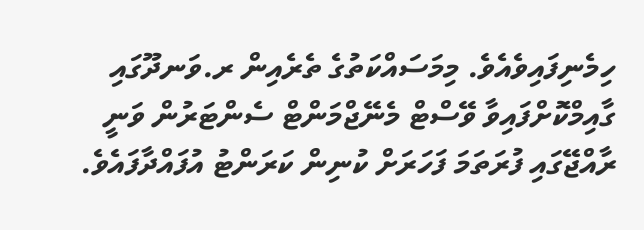ހިމެނިފައިވެއެވެ. މިމަސައްކަތުގެ ތެރެއިން ރ.ވަނދޫގައި ގާއިމްކޮށްފައިވާ ވޭސްޓް މެނޭޖްމަންޓް ސެންޓަރުން ވަނީ ރާއްޖޭގައި ފުރަތަމަ ފަހަރަށް ކުނިން ކަރަންޓު އުފައްދާފައެވެ.